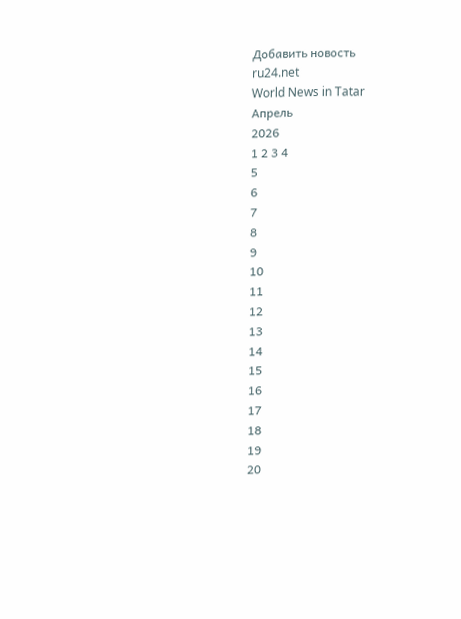Добавить новость
ru24.net
World News in Tatar
Апрель
2026
1 2 3 4
5
6
7
8
9
10
11
12
13
14
15
16
17
18
19
20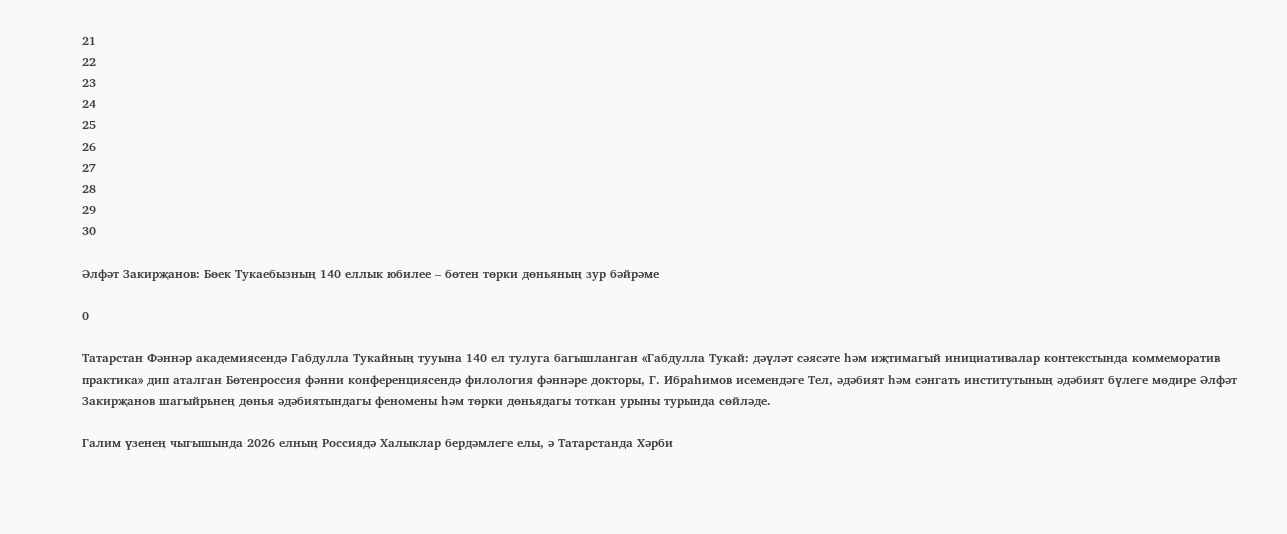21
22
23
24
25
26
27
28
29
30

Әлфәт Закирҗанов: Бөек Тукаебызның 140 еллык юбилее – бөтен төрки дөньяның зур бәйрәме

0

Татарстан Фәннәр академиясендә Габдулла Тукайның тууына 140 ел тулуга багышланган «Габдулла Тукай: дәүләт сәясәте һәм иҗтимагый инициативалар контекстында коммеморатив практика» дип аталган Бөтенроссия фәнни конференциясендә филология фәннәре докторы, Г. Ибраһимов исемендәге Тел, әдәбият һәм сәнгать институтының әдәбият бүлеге мөдире Әлфәт Закирҗанов шагыйрьнең дөнья әдәбиятындагы феномены һәм төрки дөньядагы тоткан урыны турында сөйләде.

Галим үзенең чыгышында 2026 елның Россиядә Халыклар бердәмлеге елы, ә Татарстанда Хәрби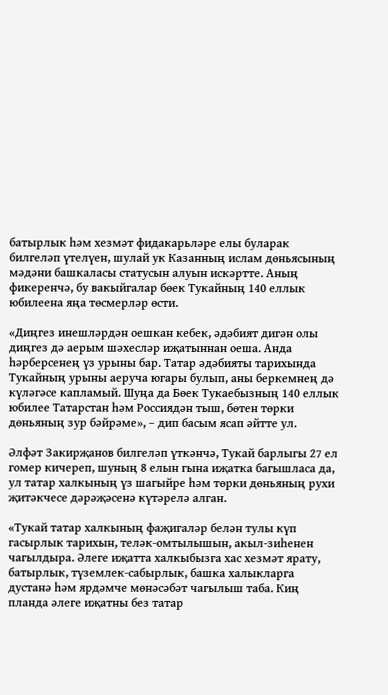батырлык һәм хезмәт фидакарьләре елы буларак билгеләп үтелүен, шулай ук Казанның ислам дөньясының мәдәни башкаласы статусын алуын искәртте. Аның фикеренчә, бу вакыйгалар бөек Тукайның 140 еллык юбилеена яңа төсмерләр өсти.

«Диңгез инешләрдән оешкан кебек, әдәбият дигән олы диңгез дә аерым шәхесләр иҗатыннан оеша. Анда һәрберсенең үз урыны бар. Татар әдәбияты тарихында Тукайның урыны аеруча югары булып, аны беркемнең дә күләгәсе капламый. Шуңа да Бөек Тукаебызның 140 еллык юбилее Татарстан һәм Россиядән тыш, бөтен төрки дөньяның зур бәйрәме», – дип басым ясап әйтте ул.

Әлфәт Закирҗанов билгеләп үткәнчә, Тукай барлыгы 27 ел гомер кичереп, шуның 8 елын гына иҗатка багышласа да, ул татар халкының үз шагыйре һәм төрки дөньяның рухи җитәкчесе дәрәҗәсенә күтәрелә алган.

«Тукай татар халкының фаҗигаләр белән тулы күп гасырлык тарихын, теләк-омтылышын, акыл-зиһенен чагылдыра. Әлеге иҗатта халкыбызга хас хезмәт ярату, батырлык, түземлек-сабырлык, башка халыкларга дустанә һәм ярдәмче мөнәсәбәт чагылыш таба. Киң планда әлеге иҗатны без татар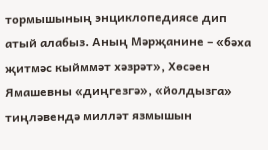тормышының энциклопедиясе дип атый алабыз. Аның Мәрҗанине – «бәха җитмәс кыйммәт хәзрәт», Хөсәен Ямашевны «диңгезгә», «йолдызга» тиңләвендә милләт язмышын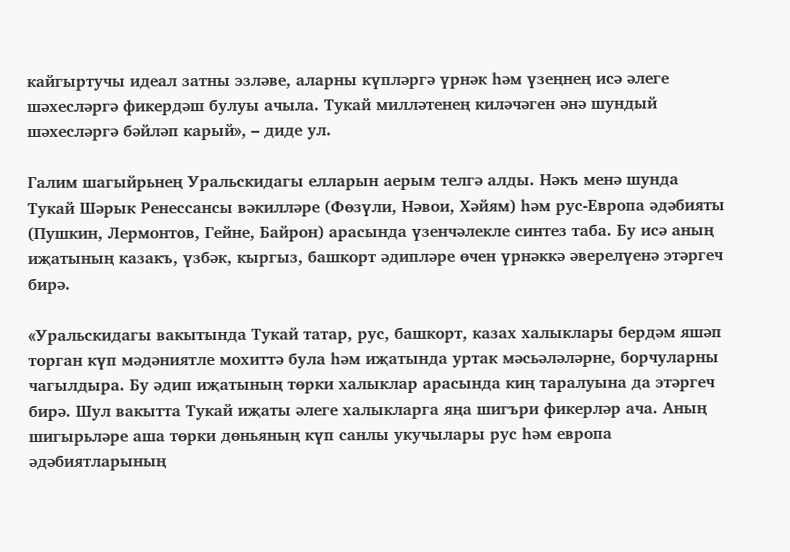кайгыртучы идеал затны эзләве, аларны күпләргә үрнәк һәм үзеңнең исә әлеге шәхесләргә фикердәш булуы ачыла. Тукай милләтенең киләчәген әнә шундый шәхесләргә бәйләп карый», – диде ул.

Галим шагыйрьнең Уральскидагы елларын аерым телгә алды. Нәкъ менә шунда Тукай Шәрык Ренессансы вәкилләре (Фөзүли, Нәвои, Хәйям) һәм рус-Европа әдәбияты (Пушкин, Лермонтов, Гейне, Байрон) арасында үзенчәлекле синтез таба. Бу исә аның иҗатының казакъ, үзбәк, кыргыз, башкорт әдипләре өчен үрнәккә әверелүенә этәргеч бирә.

«Уральскидагы вакытында Тукай татар, рус, башкорт, казах халыклары бердәм яшәп торган күп мәдәниятле мохиттә була һәм иҗатында уртак мәсьәләләрне, борчуларны чагылдыра. Бу әдип иҗатының төрки халыклар арасында киң таралуына да этәргеч бирә. Шул вакытта Тукай иҗаты әлеге халыкларга яңа шигъри фикерләр ача. Аның шигырьләре аша төрки дөньяның күп санлы укучылары рус һәм европа әдәбиятларының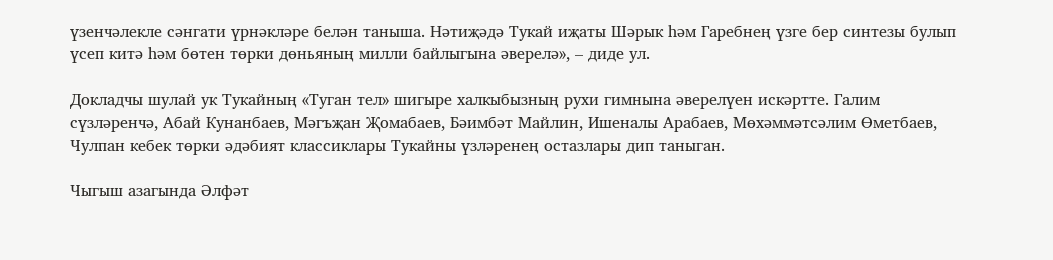үзенчәлекле сәнгати үрнәкләре белән таныша. Нәтиҗәдә Тукай иҗаты Шәрык һәм Гаребнең үзге бер синтезы булып үсеп китә һәм бөтен төрки дөньяның милли байлыгына әверелә», – диде ул.

Докладчы шулай ук Тукайның «Туган тел» шигыре халкыбызның рухи гимнына әверелүен искәртте. Галим сүзләренчә, Абай Кунанбаев, Мәгъҗан Җомабаев, Бәимбәт Майлин, Ишеналы Арабаев, Мөхәммәтсәлим Өметбаев, Чулпан кебек төрки әдәбият классиклары Тукайны үзләренең остазлары дип таныган.

Чыгыш азагында Әлфәт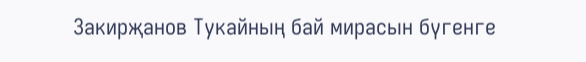Закирҗанов Тукайның бай мирасын бүгенге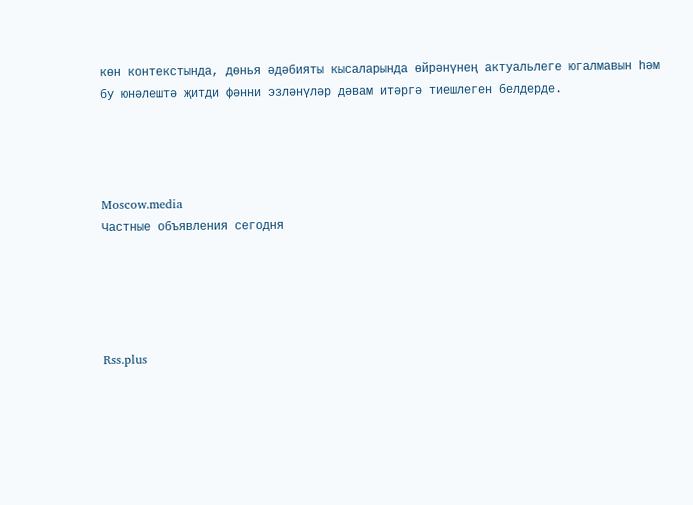көн контекстында, дөнья әдәбияты кысаларында өйрәнүнең актуальлеге югалмавын һәм бу юнәлештә җитди фәнни эзләнүләр дәвам итәргә тиешлеген белдерде.




Moscow.media
Частные объявления сегодня





Rss.plus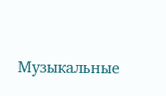Музыкальные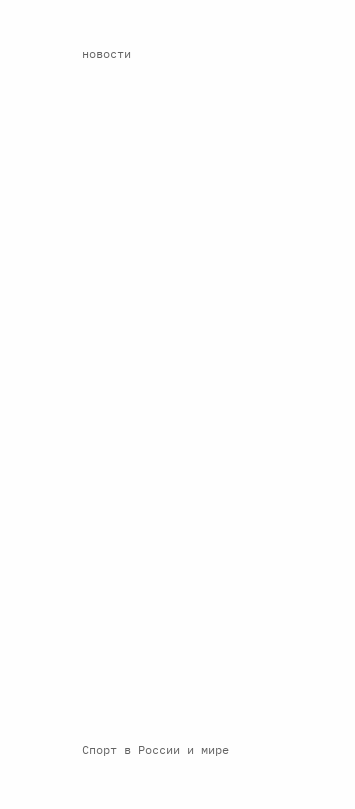новости




























Спорт в России и мире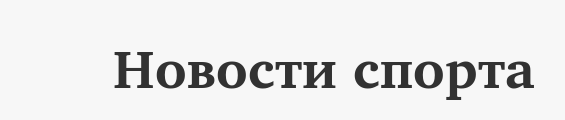Новости спорта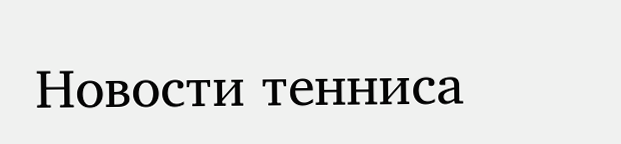Новости тенниса